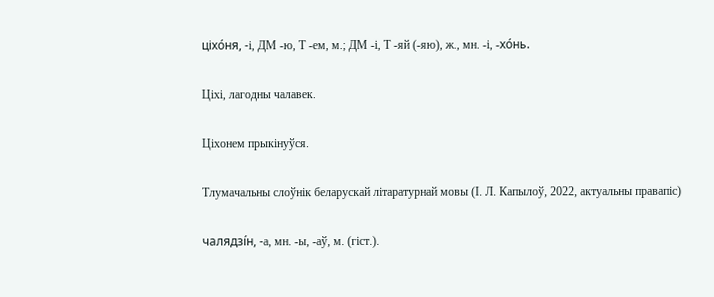ціхо́ня, -і, ДМ -ю, Т -ем, м.; ДМ -і, Т -яй (-яю), ж., мн. -і, -хо́нь.

Ціхі, лагодны чалавек.

Ціхонем прыкінуўся.

Тлумачальны слоўнік беларускай літаратурнай мовы (І. Л. Капылоў, 2022, актуальны правапіс)

чалядзі́н, -а, мн. -ы, -аў, м. (гіст.).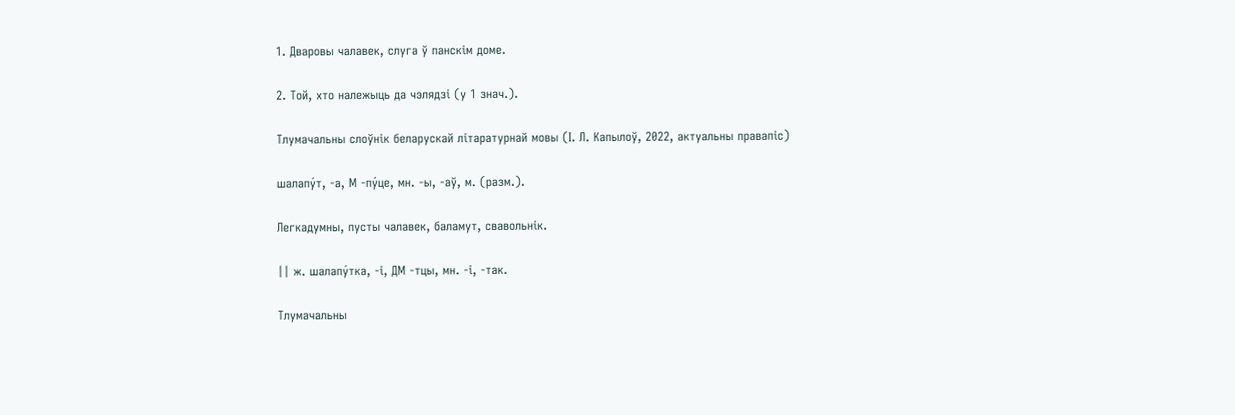1. Дваровы чалавек, слуга ў панскім доме.

2. Той, хто належыць да чэлядзі (у 1 знач.).

Тлумачальны слоўнік беларускай літаратурнай мовы (І. Л. Капылоў, 2022, актуальны правапіс)

шалапу́т, -а, М -пу́це, мн. -ы, -аў, м. (разм.).

Легкадумны, пусты чалавек, баламут, свавольнік.

|| ж. шалапу́тка, -і, ДМ -тцы, мн. -і, -так.

Тлумачальны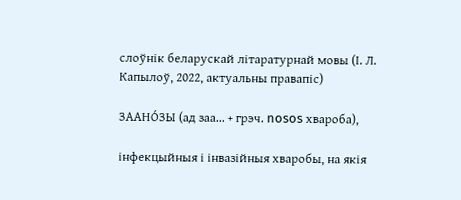слоўнік беларускай літаратурнай мовы (І. Л. Капылоў, 2022, актуальны правапіс)

ЗААНО́ЗЫ (ад заа... + грэч. nosos хвароба),

інфекцыйныя і інвазійныя хваробы, на якія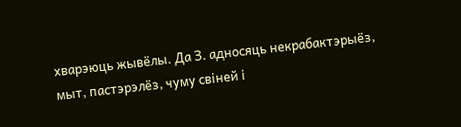хварэюць жывёлы. Да З. адносяць некрабактэрыёз, мыт, пастэрэлёз, чуму свіней і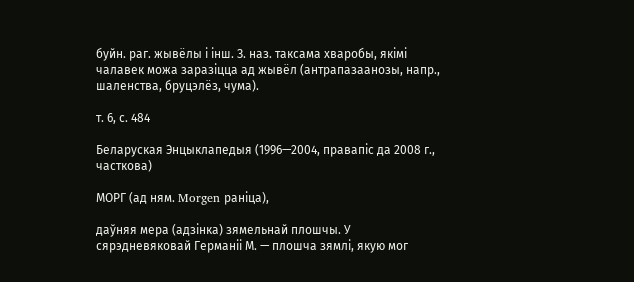буйн. раг. жывёлы і інш. З. наз. таксама хваробы, якімі чалавек можа заразіцца ад жывёл (антрапазаанозы, напр., шаленства, бруцэлёз, чума).

т. 6, с. 484

Беларуская Энцыклапедыя (1996—2004, правапіс да 2008 г., часткова)

МОРГ (ад ням. Morgen раніца),

даўняя мера (адзінка) зямельнай плошчы. У сярэдневяковай Германіі М. — плошча зямлі, якую мог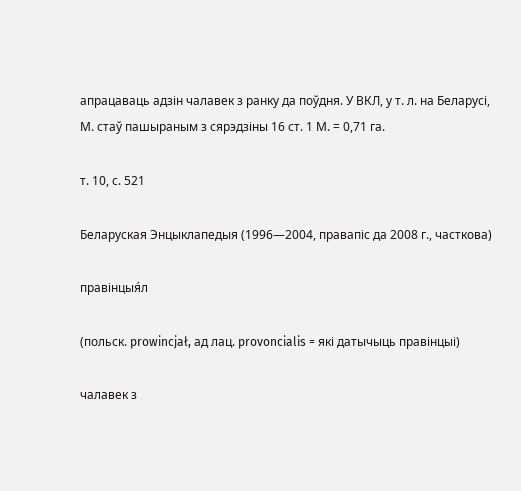апрацаваць адзін чалавек з ранку да поўдня. У ВКЛ, у т. л. на Беларусі, М. стаў пашыраным з сярэдзіны 16 ст. 1 М. = 0,71 га.

т. 10, с. 521

Беларуская Энцыклапедыя (1996—2004, правапіс да 2008 г., часткова)

правінцыя́л

(польск. prowincjał, ад лац. provoncialis = які датычыць правінцыі)

чалавек з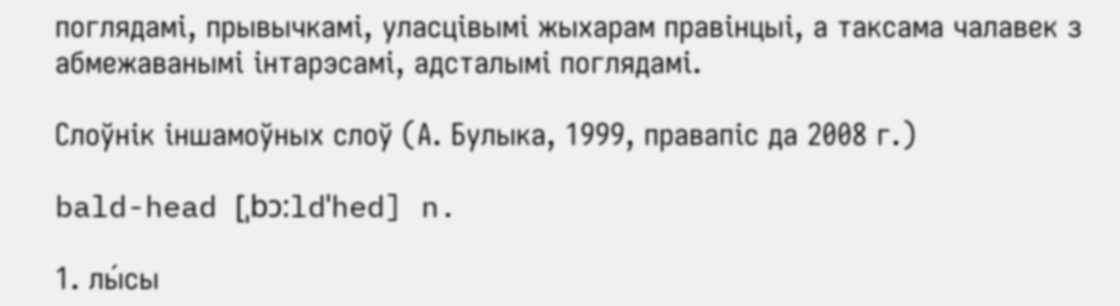поглядамі, прывычкамі, уласцівымі жыхарам правінцыі, а таксама чалавек з абмежаванымі інтарэсамі, адсталымі поглядамі.

Слоўнік іншамоўных слоў (А. Булыка, 1999, правапіс да 2008 г.)

bald-head [ˌbɔ:ldˈhed] n.

1. лы́сы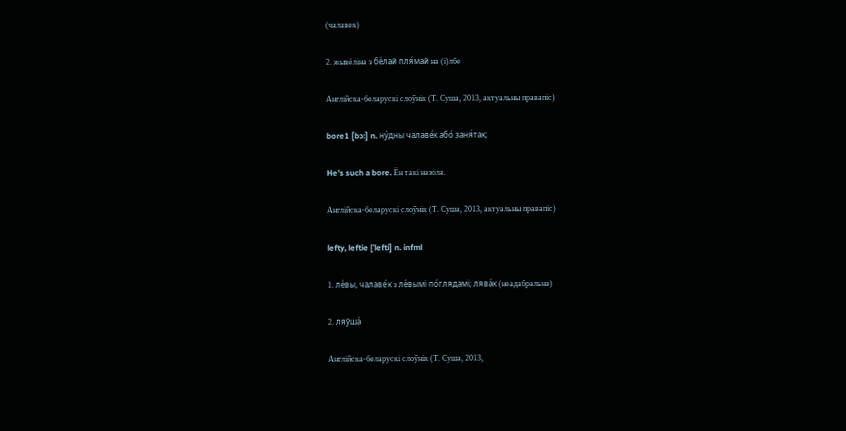(чалавек)

2. жывёліна з бе́лай пля́май на (і)лбе

Англійска-беларускі слоўнік (Т. Суша, 2013, актуальны правапіс)

bore1 [bɔ:] n. ну́дны чалаве́к або́ заня́так;

He’s such a bore. Ён такі назола.

Англійска-беларускі слоўнік (Т. Суша, 2013, актуальны правапіс)

lefty, leftie [ˈlefti] n. infml

1. ле́вы, чалаве́к з ле́вымі по́глядамі; лява́к (неадабральна)

2. ляўша́

Англійска-беларускі слоўнік (Т. Суша, 2013,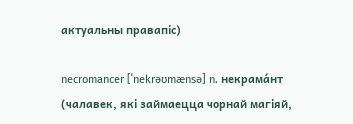актуальны правапіс)

necromancer [ˈnekrəʊmænsə] n. некрама́нт (чалавек, які займаецца чорнай магіяй,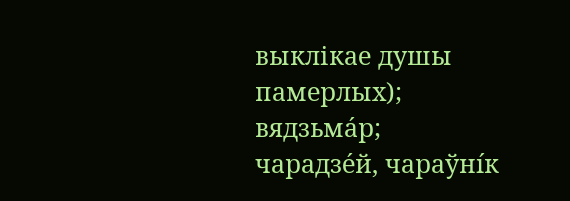выклікае душы памерлых); вядзьма́р; чарадзе́й, чараўні́к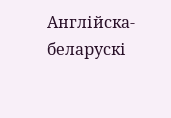Англійска-беларускі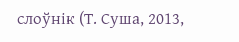слоўнік (Т. Суша, 2013,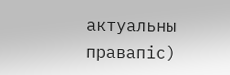актуальны правапіс)